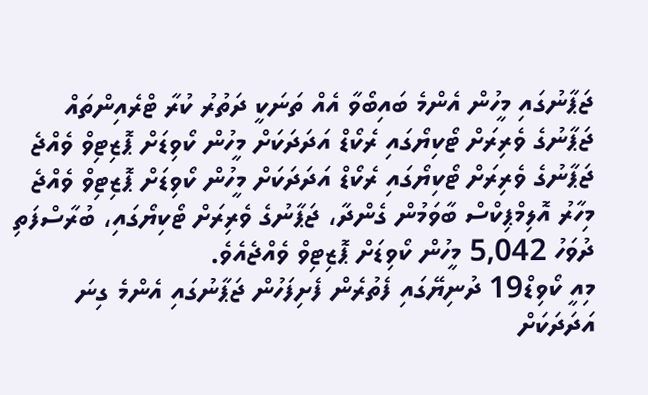ޖަޕާނުގައި މީހުން އެންމެ ބައިބޯވާ އެއް ތަނަކީ ދަތުރު ކުރާ ޓްރެއިންތައް
ޖަޕާނުގެ ވެރިރަށް ޓޯކިޔޯގައި ރެކޯޑް އަދަދަކަށް މީހުން ކޯވިޑަށް ޕޮޒިޓިވް ވެއްޖެ
ޖަޕާނުގެ ވެރިރަށް ޓޯކިޔޯގައި ރެކޯޑް އަދަދަކަށް މީހުން ކޯވިޑަށް ޕޮޒިޓިވް ވެއްޖެ
މިހާރު އޮލިމްޕިކްސް ބާވަމުން ގެންދާ، ޖަޕާނުގެ ވެރިރަށް ޓޯކިޔޯގައި، ބުރާސްފަތި ދުވަހު 5,042 މީހުން ކޯވިޑަށް ޕޮޒިޓިވް ވެއްޖެއެވެ.
މިއީ ކޯވިޑް19 ދުނިޔޭގައި ފެތުރެން ފެށިފަހުން ޖަޕާނުގައި އެންމެ ގިނަ އަދަދަކަށް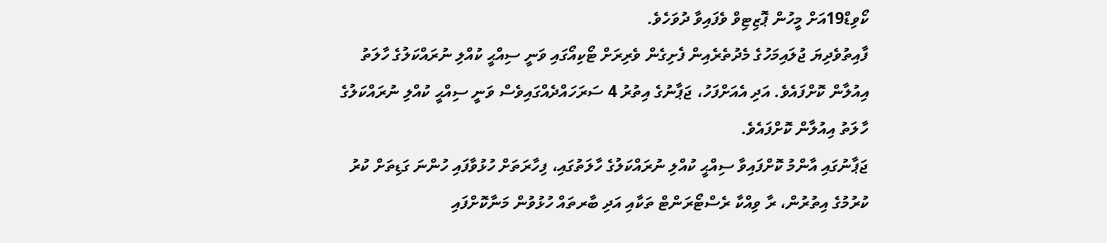ކޯވިޑް19އަށް މީހުން ޕޮޒިޓިވް ވެފައިވާ ދުވަހެވެ.
ފާއިތުވެދިޔަ ޖުލައިމަހުގެ މެދުތެރެއިން ފެށިގެން ވެރިރަށް ޓޯކިއޯގައި ވަނީ ސިއްޙީ ކުއްލި ނުރައްކަލުގެ ހާލަތު އިއުލާން ކޮށްފައެވެ. އަދި އެއަށްފަހު، ޖަޕާނުގެ އިތުރު 4 ސަރަހައްދެއްގައިވެސް ވަނީ ސިއްޙީ ކުއްލި ނުރައްކަލުގެ ހާލަތު އިއުލާން ކޮށްފައެވެ.
ޖަޕާނުގައި އާންމު ކޮށްފައިވާ ސިއްޙީ ކުއްލި ނުރައްކަލުގެ ހާލަތުގައި، ފިހާރަތަށް ހުޅުވާފައި ހުންނަ ގަޑިތަށް ކުރު ކުރުމުގެ އިތުރުން، ރާ ވިއްކާ ރެސްޓޯރަންޓް ތަކާއި އަދި ބާރތައް ހުޅުވުން މަނާކޮށްފައި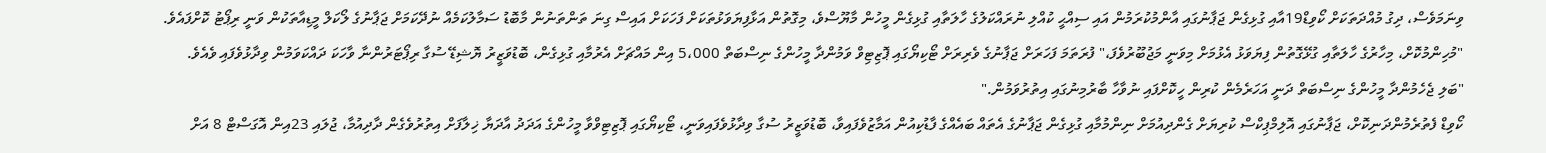ވިނަމަވެސް، ދިގު މުއްދަތަކަށް ކޯވިޑް19އާއި ގުޅިގެން ޖަޕާނުގައި އާންމުކުރަމުން އައި ސިއްޙީ ކުއްލި ނުރައްކަލުގެ ހާލަތާއި ގުޅިގެން މީހުން މާޔޫސްވެ، މިގޮތުން އަޅާފިޔަވަޅުތަކަށް ފަހަކަށް އައިސް ގިނަ ތަންތަނުން މާބޮޑު ސަމާލުކަމެއް ނުދޭކަމަށް ޖަޕާނުގެ ލޯކަލް މީޑިއާތަކުން ވަނީ ރިޕޯޓު ކޮށްފައެވެ.
"މުހިންމުކޮށް، މިހާރުގެ ހާލަތާއި ގުޅޭގޮތުން ފިޔަވަޅު އެޅުމަށް މިވަނީ މަޖުބޫރުވެފަ،" ފުރަތަމަ ފަހަރަށް ޖަޕާނުގެ ވެރިރަށް ޓޯކިޔޯގައި ޕޮޒިޓިވް ވަމުންދާ މީހުންގެ ނިސްބަތް 5،000 އިން މައްޗަށް އެރުމާއި ގުޅިގެން، ބޮޑުވަޒީރު ޔޮޝިޑޭ ސުގާ ރިޕޯޓަރުންނާ ވާހަކަ ދައްކަވަމުން ވިދާޅުވެފައި ވެއެވެ.
"ބަލި ޖެހެމުންދާ މީހުންގެ ނިސްބަތް ދަނީ އަހަރެމެން ކުރިން ހީކޮށްފައި ނުވާހާ ބާރުމިނުގައި އިތުރުވަމުން."
ކޯވިޑް ފެތުރެމުންދަނިކޮށް، ޖަޕާނުގައި އޮލިމްޕިކްސް ކުރިޔަށް ގެންދިއުމަށް ނިންމުމާއި ގުޅިގެން ޖަޕާނުގެ އެތައް ބައެއްގެ ފާޑުކިއުން އަމާޒުވެފައިވާ، ބޮޑުވަޒީރު ސުގާ ވިދާޅުވެފައިވަނީ، ޓޯކިޔޯގައި ޕޮޒިޓިވްވާ މީހުންގެ އަދަދު އާދަޔާ ޚިލާފަށް އިތުރުވެގެން ދާދިއުމާ، ޖުލައި 23އިން އޮގަސްޓް 8 އަށް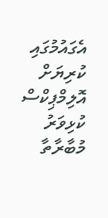އެގައުމުގައި ކުރިޔަށް އޮލިމްޕިކްސް ކުޅިވަރު މުބާރާތާ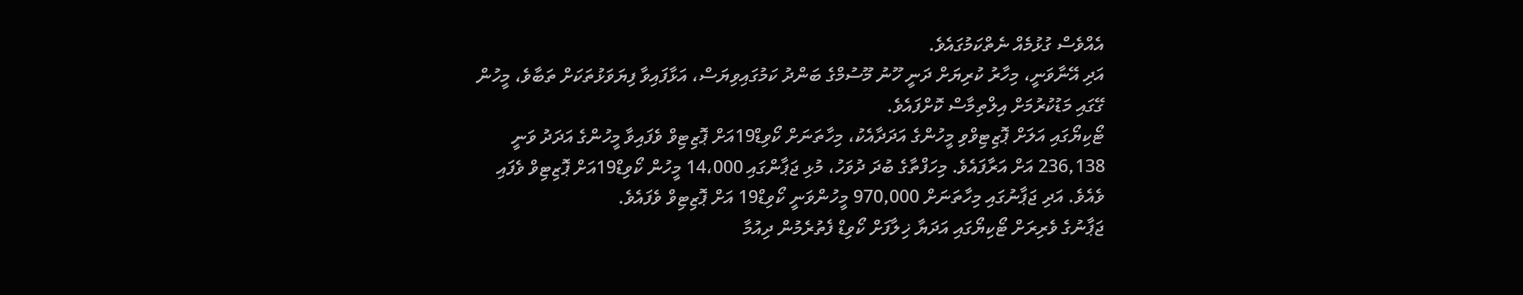އެއްވެސް ގުޅުމެއް ނެތްކަމުގައެވެ.
އަދި އޭނާވަނީ، މިހާރު ކުރިޔަށް ދަނީ ހޫނު މޫސުމްގެ ބަންދު ކަމުގައިވިޔަސް، އަޅާފައިވާ ފިޔަވަޅުތަކަށް ތަބާވެ، މީހުން ގޭގައި މަޑުކުރުމަށް އިލްތިމާސް ކޮށްފައެވެ.
ޓޯކިޔޯގައި އަލަށް ޕޮޒިޓިވްވި މީހުންގެ އަދަދާއެކު، މިހާތަނަށް ކޯވިޑް19އަށް ޕޮޒިޓިވް ވެފައިވާ މީހުންގެ އަދަދު ވަނީ 236,138 އަށް އަރާފައެވެ. މިހަފްތާގެ ބުދަ ދުވަހު، މުޅި ޖަޕާންގައި 14،000 މީހުން ކޯވިޑް19އަށް ޕޮޒިޓިވް ވެފައި ވެއެވެ. އަދި ޖަޕާނުގައި މިހާތަނަށް 970,000 މީހުންވަނީ ކޯވިޑް19 އަށް ޕޮޒިޓިވް ވެފައެވެ.
ޖަޕާނުގެ ވެރިރަށް ޓޯކިޔޯގައި އަދަޔާ ޚިލާފަށް ކޯވިޑް ފެތުރެމުން ދިއުމާ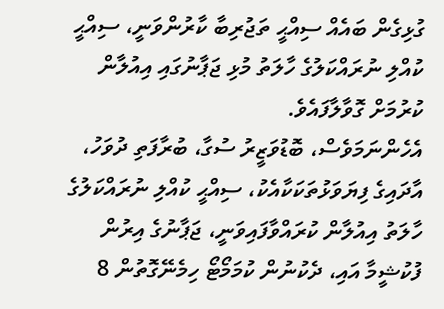ގުޅިގެން ބައެއް ސިއްޙީ ތަޖުރިބާ ކާރުންވަނީ، ސިއްޙީ ކުއްލި ނުރައްކަލުގެ ހާލަތު މުޅި ޖަޕާނުގައި އިއުލާން ކުރުމަށް ގޮވާލާފައެވެ.
އެހެންނަމަވެސް، ބޮޑުވަޒީރު ސުގާ، ބުރާފަތި ދުވަހު، އާދައިގެ ފިޔަވަޅުތަކަކާއެކު، ސިއްޙީ ކުއްލި ނުރައްކަލުގެ ހާލަތު އިއުލާން ކުރައްވާފައިވަނީ، ޖަޕާނުގެ އިރުން ފުކުޝީމާ އައި، ދެކުނުން ކުމަމޯޓޯ ހިމެނޭގޮތުން 8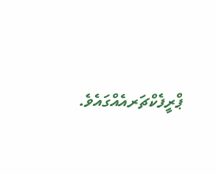ޕްރީފެކްޗަރއެއްގައެވެ.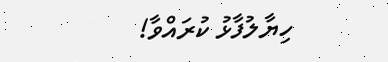ހިޔާލުފާޅު ކުރައްވާ!